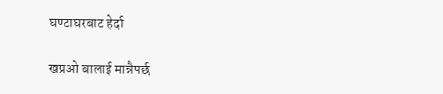घण्टाघरबाट हेर्दा

खप्रओ बालाई मान्नैपर्छ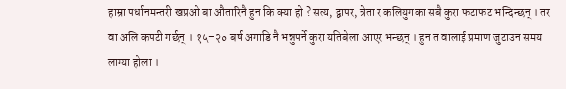हाम्रा पर्धानमन्तरी खप्रओ बा औतारिनै हुन कि क्या हो ? सत्य, द्वापर, त्रेता र कलियुगका सबै कुरा फटाफट भन्दिन्छन् । तर वा अलि कपटी गर्छन् । १५–२० बर्ष अगाडि नै भन्नुपर्ने कुरा यतिबेला आएर भन्छन् । हुन त वालाई प्रमाण जुटाउन समय लाग्या होला ।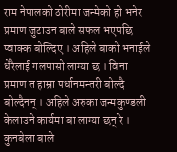राम नेपालको ठोरीमा जन्मेको हो भनेर प्रमाण जुटाउन बाले सफल भएपछि प्वाक्क बोल्दिए । अहिले बाको भनाईले धेरैलाई गलपासो लाग्या छ । विना प्रमाण त हाम्रा पर्धानमन्तरी बोल्दै बोल्दैनन् । अहिले अरुका जन्मकुण्डली केलाउने कार्यमा बा लाग्या छन् रे । कुनबेला बाले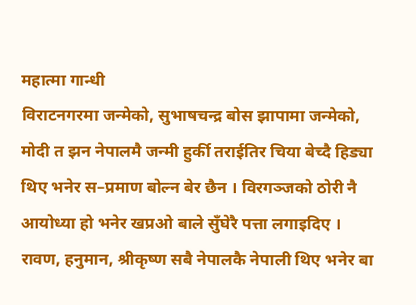महात्मा गान्धी
विराटनगरमा जन्मेको, सुभाषचन्द्र बोस झापामा जन्मेको, मोदी त झन नेपालमै जन्मी हुर्की तराईतिर चिया बेच्दै हिड्या थिए भनेर स–प्रमाण बोल्न बेर छैन । विरगञ्जको ठोरी नै आयोध्या हो भनेर खप्रओ बाले सुँघेरै पत्ता लगाइदिए ।
रावण, हनुमान, श्रीकृष्ण सबै नेपालकै नेपाली थिए भनेर बा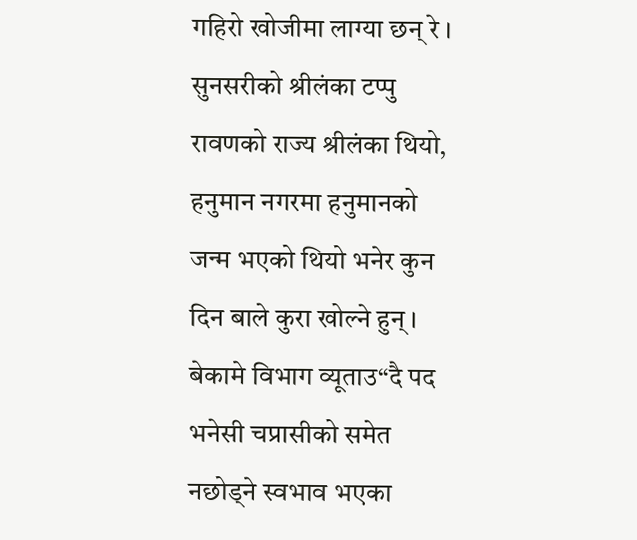गहिरो खोजीमा लाग्या छन् रे । सुनसरीको श्रीलंका टप्पु रावणको राज्य श्रीलंका थियो, हनुमान नगरमा हनुमानको जन्म भएको थियो भनेर कुन दिन बाले कुरा खोल्ने हुन् ।
बेकामे विभाग व्यूताउ“दै पद भनेसी चप्रासीको समेत नछोड्ने स्वभाव भएका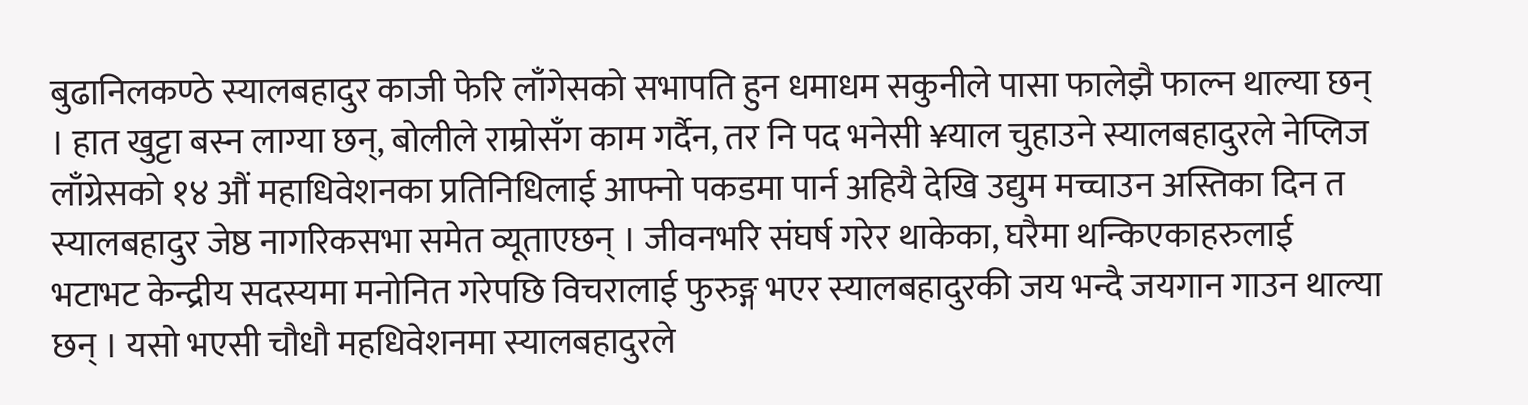बुढानिलकण्ठे स्यालबहादुर काजी फेरि लाँगेसको सभापति हुन धमाधम सकुनीले पासा फालेझै फाल्न थाल्या छन् । हात खुट्टा बस्न लाग्या छन्, बोलीले राम्रोसँग काम गर्दैन, तर नि पद भनेसी ¥याल चुहाउने स्यालबहादुरले नेप्लिज लाँग्रेसको १४ औं महाधिवेशनका प्रतिनिधिलाई आफ्नो पकडमा पार्न अहियै देखि उद्युम मच्चाउन अस्तिका दिन त स्यालबहादुर जेष्ठ नागरिकसभा समेत व्यूताएछन् । जीवनभरि संघर्ष गरेर थाकेका, घरैमा थन्किएकाहरुलाई भटाभट केन्द्रीय सदस्यमा मनोनित गरेपछि विचरालाई फुरुङ्ग भएर स्यालबहादुरकी जय भन्दै जयगान गाउन थाल्या छन् । यसो भएसी चौधौ महधिवेशनमा स्यालबहादुरले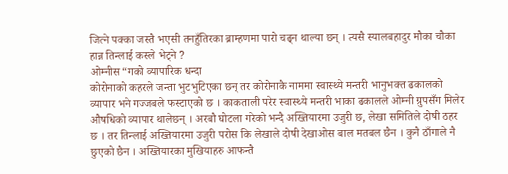जित्ने पक्का जस्तै भएसी तनहुँतिरका ब्राम्हणमा पारो चढ्न थाल्या छन् । त्यसै स्यालबहादुर मौका चौका हान्न तिन्लाई कस्ले भेट्ने ?
ओम्नीस“गको व्यापारिक धन्दा
कोरोनाको कहरले जन्ता भुटभुटिएका छन् तर कोरोनाकै नाममा स्वास्थ्ये मन्तरी भानुभक्त ढकालको व्यापार भने गज्जबले फस्टाएको छ । काकताली परेर स्वास्थ्ये मन्तरी भाका ढकालले ओम्नी ग्रुपसँग मिलेर औषधिको व्यापार थालेछन् । अरबौ घोटला गरेको भन्दै अख्तियारमा उजुरी छ, लेखा समितिले दोषी ठहर छ । तर तिन्लाई अख्तियारमा उजुरी परोस कि लेखाले दोषी देखाओस बाल मतबल छैन । कुनै ठाँगाले नै छुएको छैन । अख्तियारका मुखियाहरु आफन्तै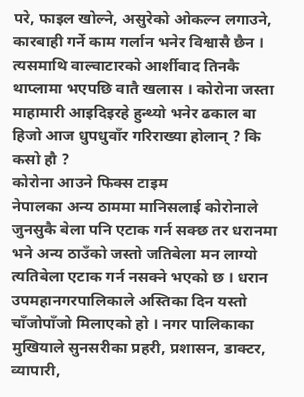परे, फाइल खोल्ने, असुरेको ओकल्न लगाउने, कारबाही गर्ने काम गर्लान भनेर विश्वासै छैन । त्यसमाथि वाल्वाटारको आर्शीवाद तिनकै थाप्लामा भएपछि वातै खलास । कोरोना जस्ता माहामारी आइदिइरहे हुन्थ्यो भनेर ढकाल बा हिजो आज धुपधुवाँर गरिराख्या होलान् ? कि कसो हौ ?
कोरोना आउने फिक्स टाइम
नेपालका अन्य ठाममा मानिसलाई कोरोनाले जुनसुकै बेला पनि एटाक गर्न सक्छ तर धरानमा भने अन्य ठाउँको जस्तो जतिबेला मन लाग्यो त्यतिबेला एटाक गर्न नसक्ने भएको छ । धरान उपमहानगरपालिकाले अस्तिका दिन यस्तो चाँजोपाँजो मिलाएको हो । नगर पालिकाका मुखियाले सुनसरीका प्रहरी, प्रशासन, डाक्टर, व्यापारी,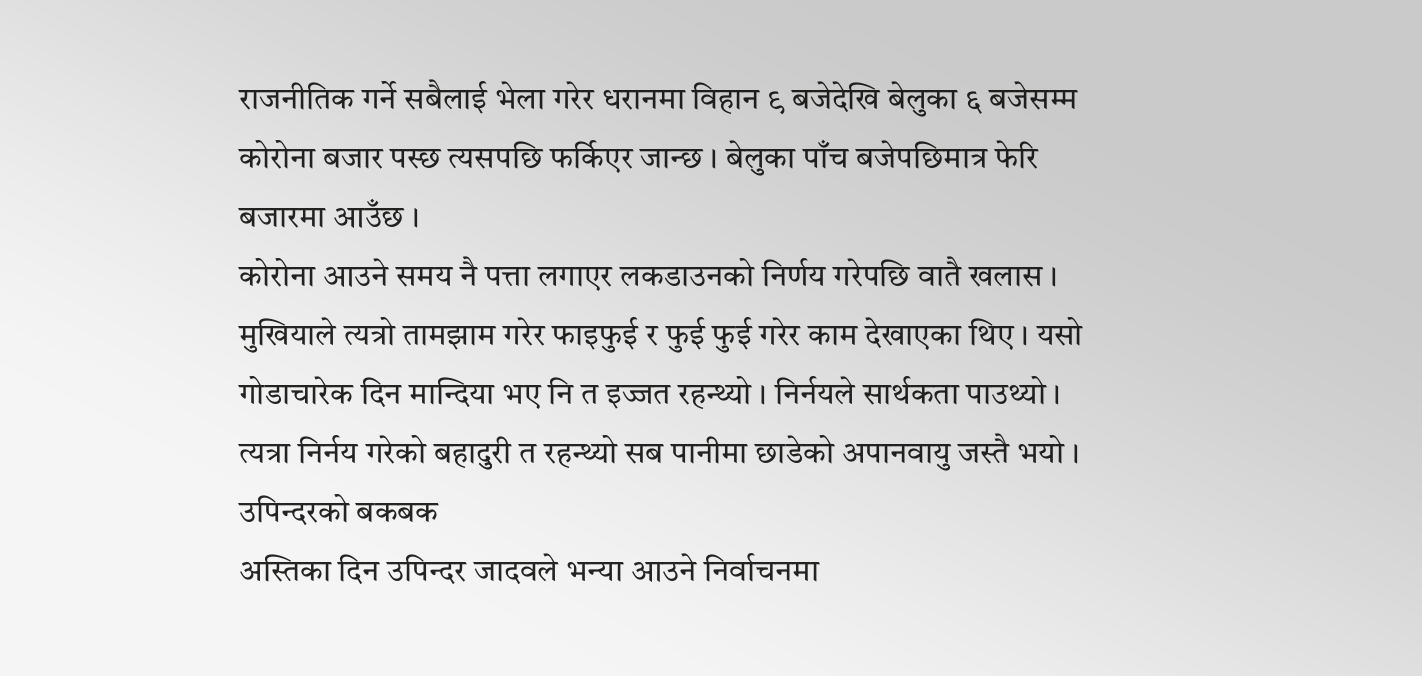राजनीतिक गर्ने सबैलाई भेला गरेर धरानमा विहान ९ बजेदेखि बेलुका ६ बजेसम्म कोरोना बजार पस्छ त्यसपछि फर्किएर जान्छ । बेलुका पाँच बजेपछिमात्र फेरि बजारमा आउँछ ।
कोरोना आउने समय नै पत्ता लगाएर लकडाउनको निर्णय गरेपछि वातै खलास । मुखियाले त्यत्रो तामझाम गरेर फाइफुई र फुई फुई गरेर काम देखाएका थिए । यसो गोडाचारेक दिन मान्दिया भए नि त इज्जत रहन्थ्यो । निर्नयले सार्थकता पाउथ्यो । त्यत्रा निर्नय गरेको बहादुरी त रहन्थ्यो सब पानीमा छाडेको अपानवायु जस्तै भयो ।
उपिन्दरको बकबक
अस्तिका दिन उपिन्दर जादवले भन्या आउने निर्वाचनमा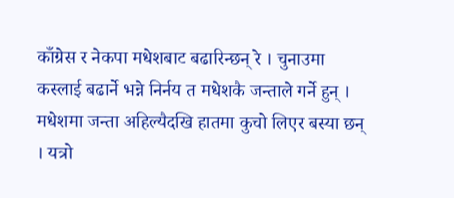काँग्रेस र नेकपा मधेशबाट बढारिन्छन् रे । चुनाउमा कस्लाई बढार्ने भन्ने निर्नय त मधेशकै जन्ताले गर्ने हुन् । मधेशमा जन्ता अहिल्यैदखि हातमा कुचो लिएर बस्या छन् । यत्रो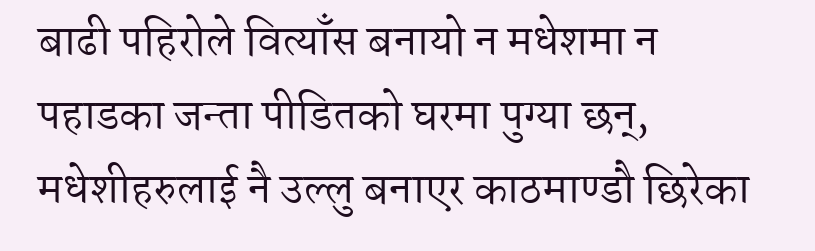बाढी पहिरोले वित्याँस बनायो न मधेशमा न पहाडका जन्ता पीडितको घरमा पुग्या छन्, मधेशीहरुलाई नै उल्लु बनाएर काठमाण्डौ छिरेका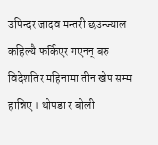उपिन्दर जादव मन्तरी छउन्ज्याल कहिल्यै फर्किएर गएनन् बरु विदेशतिर महिनामा तीन खेप सम्म हान्निए । थोपडा र बोली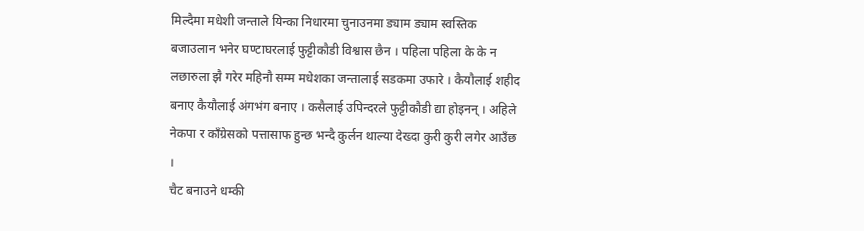मिल्दैमा मधेशी जन्ताले यिन्का निधारमा चुनाउनमा ड्याम ड्याम स्वस्तिक बजाउलान भनेर घण्टाघरलाई फुट्टीकौडी विश्वास छैन । पहिला पहिला के के न लछारुला झै गरेर महिनौ सम्म मधेशका जन्तालाई सडकमा उफारे । कैयौलाई शहीद बनाए कैयौलाई अंगभंग बनाए । कसैलाई उपिन्दरले फुट्टीकौडी द्या होइनन् । अहिले नेकपा र काँग्रेसको पत्तासाफ हुन्छ भन्दै कुर्लन थाल्या देख्दा कुरी कुरी लगेर आउँछ ।
चैट बनाउने धम्की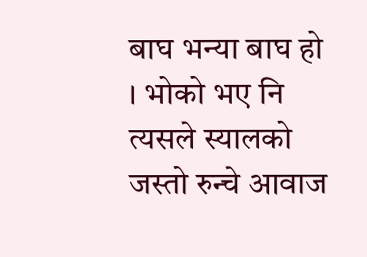बाघ भन्या बाघ हो । भोको भए नि त्यसले स्यालको जस्तो रुन्चे आवाज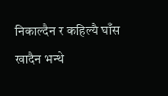निकाल्दैन र कहिल्यै घाँस खादैन भन्थे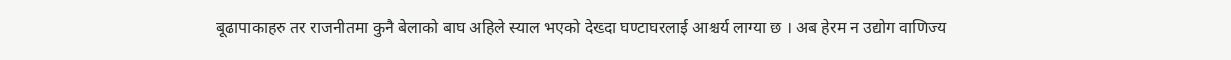बूढापाकाहरु तर राजनीतमा कुनै बेलाको बाघ अहिले स्याल भएको देख्दा घण्टाघरलाई आश्चर्य लाग्या छ । अब हेरम न उद्योग वाणिज्य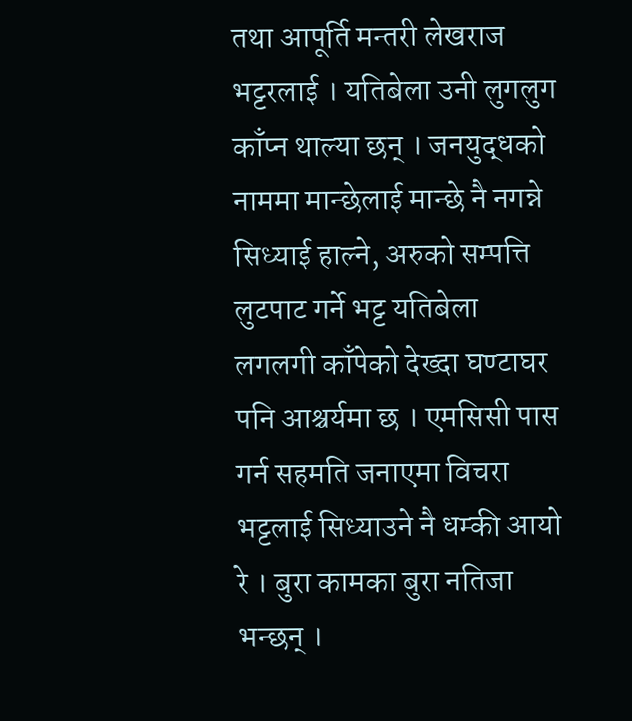तथा आपूर्ति मन्तरी लेखराज भट्टरलाई । यतिबेला उनी लुगलुग काँप्न थाल्या छन् । जनयुद्धको नाममा मान्छेलाई मान्छे नै नगन्ने सिध्याई हाल्ने, अरुको सम्पत्ति लुटपाट गर्ने भट्ट यतिबेला लगलगी काँपेको देख्दा घण्टाघर पनि आश्चर्यमा छ । एमसिसी पास गर्न सहमति जनाएमा विचरा भट्टलाई सिध्याउने नै धम्की आयो रे । बुरा कामका बुरा नतिजा भन्छन् ।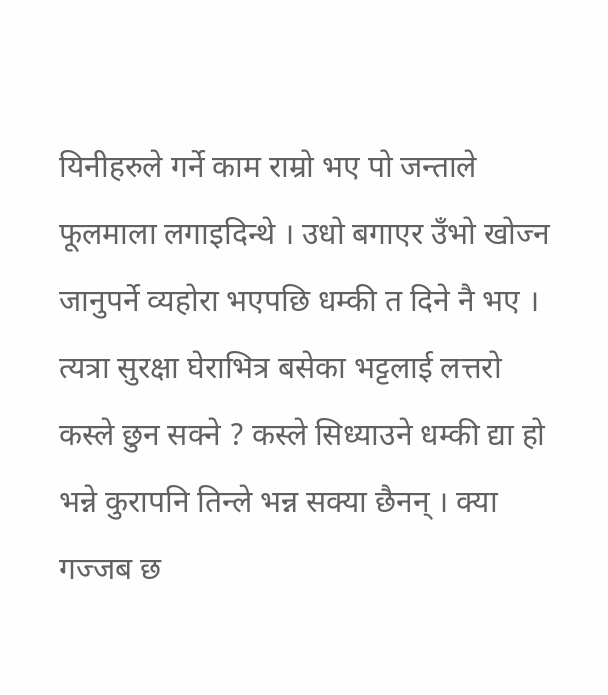यिनीहरुले गर्ने काम राम्रो भए पो जन्ताले फूलमाला लगाइदिन्थे । उधो बगाएर उँभो खोज्न जानुपर्ने व्यहोरा भएपछि धम्की त दिने नै भए । त्यत्रा सुरक्षा घेराभित्र बसेका भट्टलाई लत्तरो कस्ले छुन सक्ने ? कस्ले सिध्याउने धम्की द्या हो भन्ने कुरापनि तिन्ले भन्न सक्या छैनन् । क्या गज्जब छ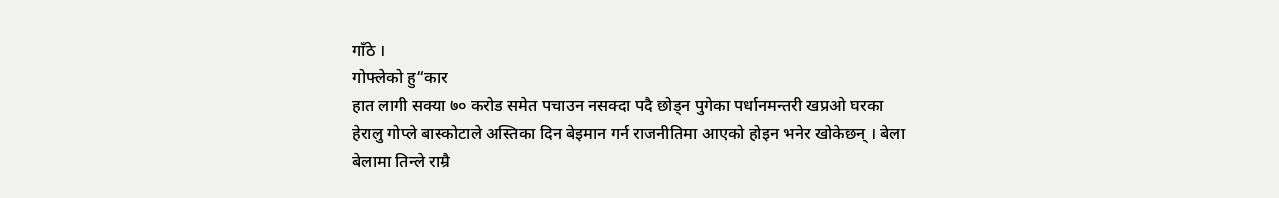गाँठे ।
गोफ्लेको हु“कार
हात लागी सक्या ७० करोड समेत पचाउन नसक्दा पदै छोड्न पुगेका पर्धानमन्तरी खप्रओ घरका
हेरालु गोप्ले बास्कोटाले अस्तिका दिन बेइमान गर्न राजनीतिमा आएको होइन भनेर खोकेछन् । बेला बेलामा तिन्ले राम्रै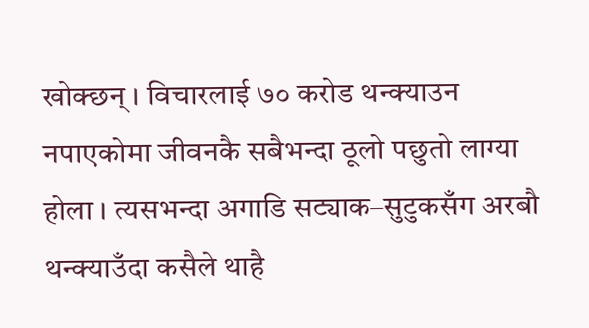खोक्छन् । विचारलाई ७० करोड थन्क्याउन नपाएकोमा जीवनकै सबैभन्दा ठूलो पछुतो लाग्या होला । त्यसभन्दा अगाडि सट्याक–सुटुकसँग अरबौ थन्क्याउँदा कसैले थाहै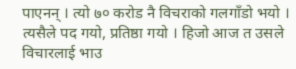पाएनन् । त्यो ७० करोड नै विचराको गलगाँडो भयो । त्यसैले पद गयो, प्रतिष्ठा गयो । हिजो आज त उसले विचारलाई भाउ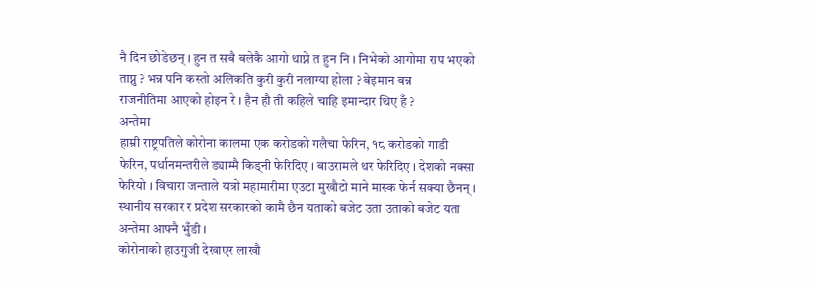नै दिन छोडेछन् । हुन त सबै बलेकै आगो थाप्ने त हुन नि । निभेको आगोमा राप भएको ताप्नु ? भन्न पनि कस्तो अलिकति कुरी कुरी नलाग्या होला ? बेइमान बन्न
राजनीतिमा आएको होइन रे । हैन हौ ती कहिले चाहि इमान्दार थिए हँ ?
अन्तेमा
हाम्री राष्ट्रपतिले कोरोना कालमा एक करोडको गलैचा फेरिन, १८ करोडको गाडी फेरिन, पर्धानमन्तरीले ड्याम्मै किड्नी फेरिदिए । बाउरामले थर फेरिदिए । देशको नक्सा फेरियो । विचारा जन्ताले यत्रो महामारीमा एउटा मुखौटो माने मास्क फेर्न सक्या छैनन् । स्थानीय सरकार र प्रदेश सरकारको कामै छैन यताको बजेट उता उताको बजेट यता अन्तेमा आफ्नै भुँडी ।
कोरोनाको हाउगुजी देखाएर लाखौ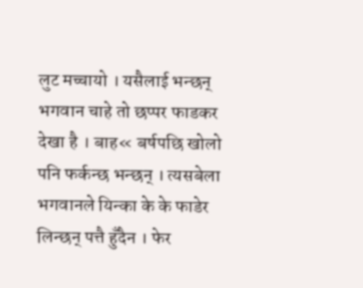लुट मच्चायो । यसैलाई भन्छन् भगवान चाहे तो छप्पर फाडकर देखा है । बाह« बर्षपछि खोलो पनि फर्कन्छ भन्छन् । त्यसबेला भगवानले यिन्का के के फाडेर लिन्छन् पत्तै हुँदैन । फेर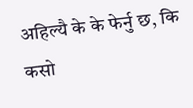अहिल्यै के के फेर्नु छ, कि कसो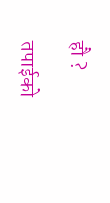हौ ?

तपाईको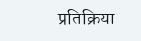प्रतिक्रिया